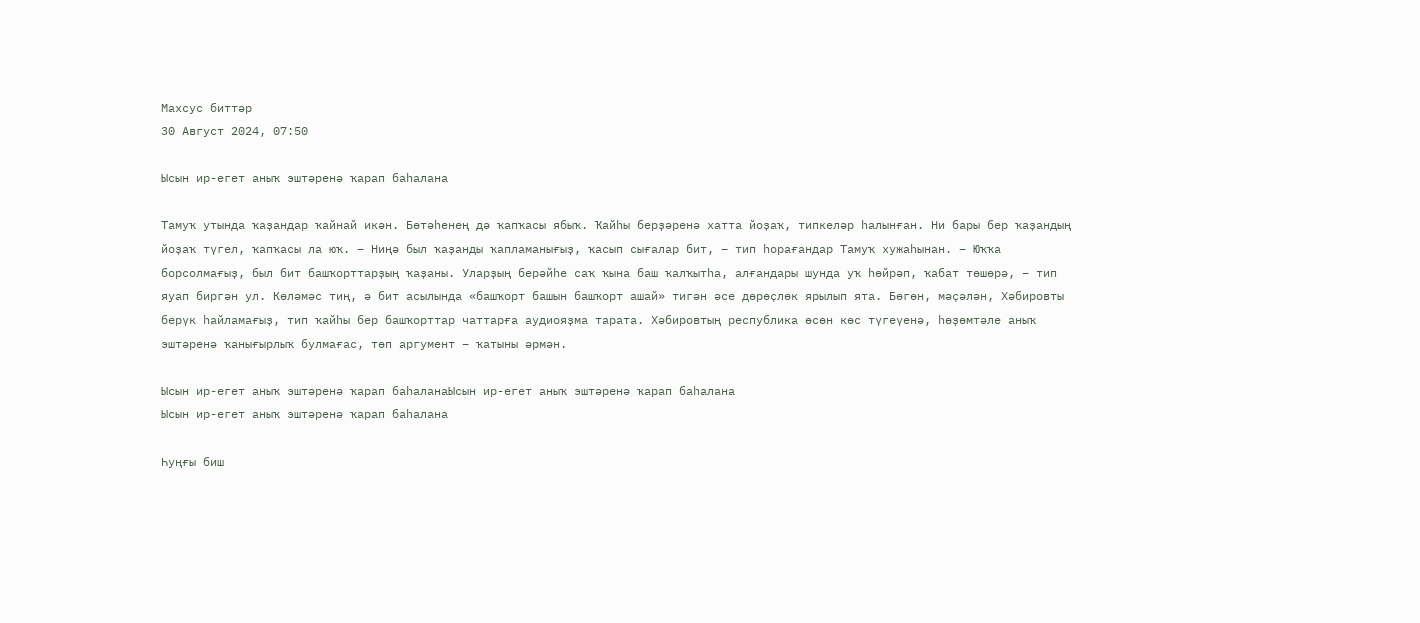Махсус биттәр
30 Август 2024, 07:50

Ысын ир-егет аныҡ эштәренә ҡарап баһалана

Тамуҡ утында ҡаҙандар ҡайнай икән. Бөтәһенең дә ҡапҡасы ябыҡ. Ҡайһы берҙәренә хатта йоҙаҡ, типкеләр һалынған. Ни бары бер ҡаҙандың йоҙаҡ түгел, ҡапҡасы ла юҡ. – Ниңә был ҡаҙанды ҡапламанығыҙ, ҡасып сығалар бит, – тип һорағандар Тамуҡ хужаһынан. – Юҡҡа борсолмағыҙ, был бит башҡорттарҙың ҡаҙаны. Уларҙың берәйһе саҡ ҡына баш ҡалҡытһа, алғандары шунда уҡ һөйрәп, ҡабат төшөрә, – тип яуап биргән ул. Көләмәс тиң, ә бит асылында «башҡорт башын башҡорт ашай» тигән әсе дөрөҫлөк ярылып ята. Бөгөн, мәҫәлән, Хәбировты берүк һайламағыҙ, тип ҡайһы бер башҡорттар чаттарға аудиояҙма тарата. Хәбировтың республика өсөн көс түгеүенә, һөҙөмтәле аныҡ эштәренә ҡанығырлыҡ булмағас, төп аргумент – ҡатыны әрмән.

Ысын ир-егет аныҡ эштәренә ҡарап баһаланаЫсын ир-егет аныҡ эштәренә ҡарап баһалана
Ысын ир-егет аныҡ эштәренә ҡарап баһалана

Һуңғы биш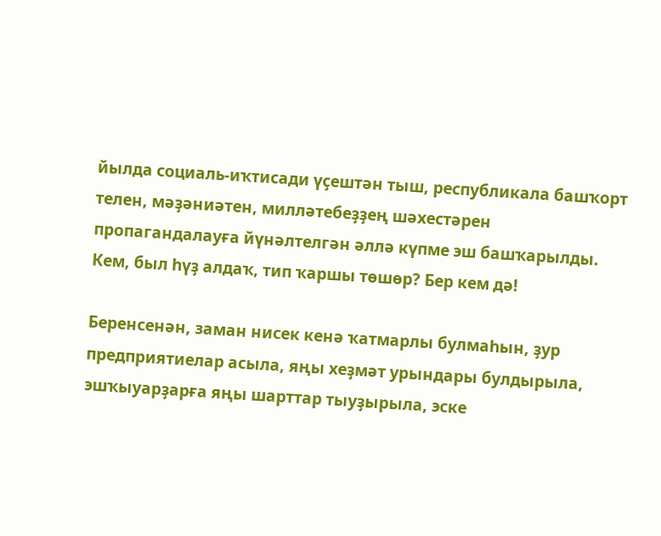йылда социаль-иҡтисади үҫештән тыш, республикала башҡорт телен, мәҙәниәтен, милләтебеҙҙең шәхестәрен пропагандалауға йүнәлтелгән әллә күпме эш башҡарылды. Кем, был һүҙ алдаҡ, тип ҡаршы төшөр? Бер кем дә!

Беренсенән, заман нисек кенә ҡатмарлы булмаһын, ҙур предприятиелар асыла, яңы хеҙмәт урындары булдырыла, эшҡыуарҙарға яңы шарттар тыуҙырыла, эске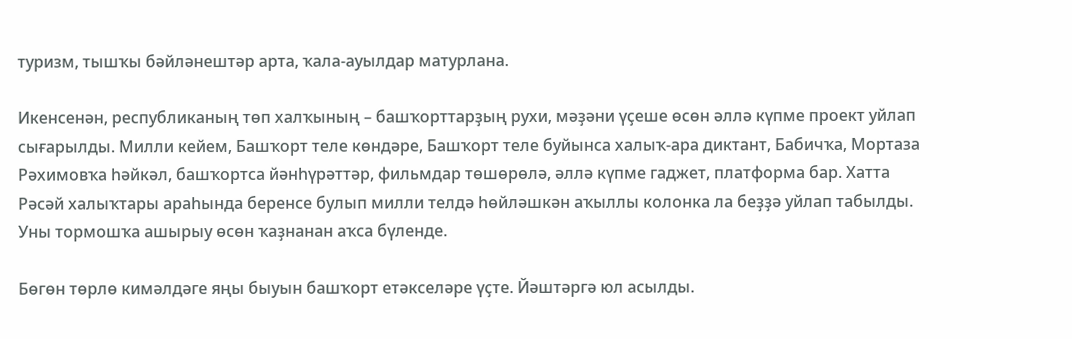туризм, тышҡы бәйләнештәр арта, ҡала-ауылдар матурлана.

Икенсенән, республиканың төп халҡының – башҡорттарҙың рухи, мәҙәни үҫеше өсөн әллә күпме проект уйлап сығарылды. Милли кейем, Башҡорт теле көндәре, Башҡорт теле буйынса халыҡ-ара диктант, Бабичҡа, Мортаза Рәхимовҡа һәйкәл, башҡортса йәнһүрәттәр, фильмдар төшөрөлә, әллә күпме гаджет, платформа бар. Хатта Рәсәй халыҡтары араһында беренсе булып милли телдә һөйләшкән аҡыллы колонка ла беҙҙә уйлап табылды. Уны тормошҡа ашырыу өсөн ҡаҙнанан аҡса бүленде.

Бөгөн төрлө кимәлдәге яңы быуын башҡорт етәкселәре үҫте. Йәштәргә юл асылды.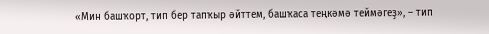«Мин башҡорт, тип бер тапҡыр әйттем, башҡаса теңкәмә теймәгеҙ», – тип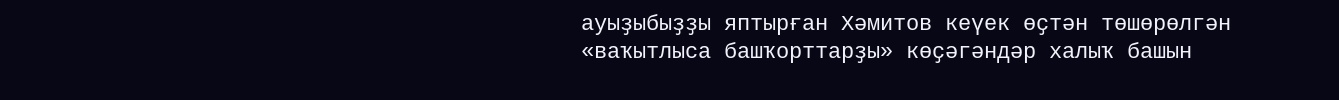ауыҙыбыҙҙы яптырған Хәмитов кеүек өҫтән төшөрөлгән «ваҡытлыса башҡорттарҙы» көҫәгәндәр халыҡ башын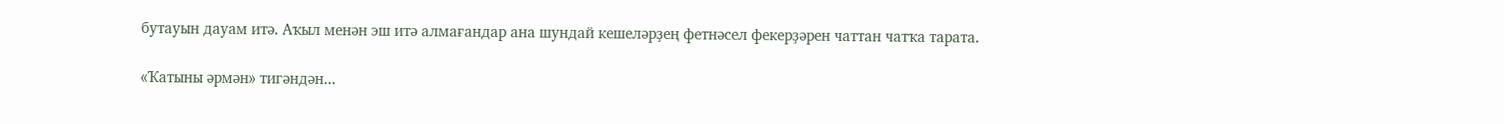бутауын дауам итә. Аҡыл менән эш итә алмағандар ана шундай кешеләрҙең фетнәсел фекерҙәрен чаттан чатҡа тарата.

«Ҡатыны әрмән» тигәндән...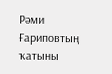Рәми Ғариповтың ҡатыны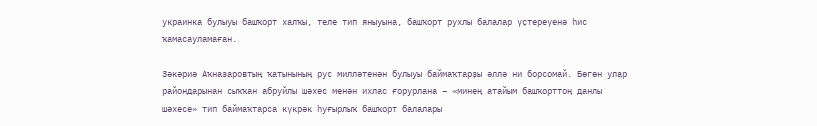украинка булыуы башҡорт халҡы, теле тип яныуына, башҡорт рухлы балалар үҫтереүенә һис ҡамасауламаған.

Зәкәриә Аҡназаровтың ҡатынының рус милләтенән булыуы баймаҡтарҙы әллә ни борсомай. Бөгөн улар райондарынан сыҡҡан абруйлы шәхес менән ихлас ғорурлана – «минең атайым башҡорттоң данлы шәхесе» тип баймаҡтарса күкрәк һуғырлыҡ башҡорт балалары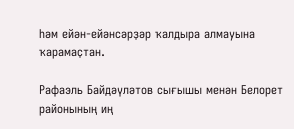һәм ейән-ейәнсәрҙәр ҡалдыра алмауына ҡарамаҫтан.

Рафаэль Байдәүләтов сығышы менән Белорет районының иң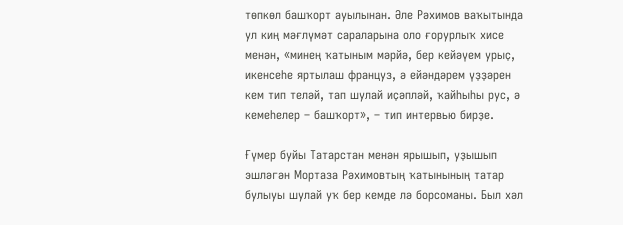төпкөл башҡорт ауылынан. Әле Рәхимов ваҡытында ул киң мәғлүмәт сараларына оло ғорурлыҡ хисе менән, «минең ҡатыным мәрйә, бер кейәүем урыҫ, икенсеһе яртылаш француз, ә ейәндәрем үҙҙәрен кем тип теләй, тап шулай иҫәпләй, ҡайһыһы рус, ә кемеһелер – башҡорт», – тип интервью бирҙе.

Ғүмер буйы Татарстан менән ярышып, уҙышып эшләгән Мортаза Рәхимовтың ҡатынының татар булыуы шулай уҡ бер кемде лә борсоманы. Был хәл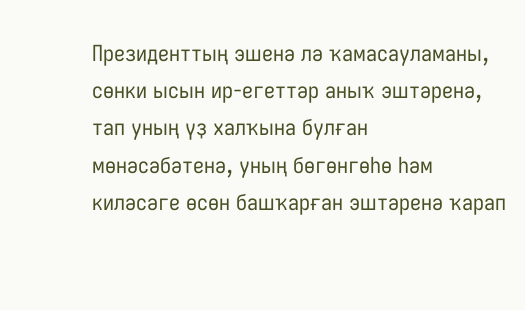Президенттың эшенә лә ҡамасауламаны, сөнки ысын ир-егеттәр аныҡ эштәренә, тап уның үҙ халҡына булған мөнәсәбәтенә, уның бөгөнгөһө һәм киләсәге өсөн башҡарған эштәренә ҡарап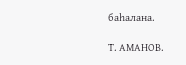баһалана.

Т. АМАНОВ.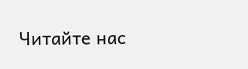Читайте нас